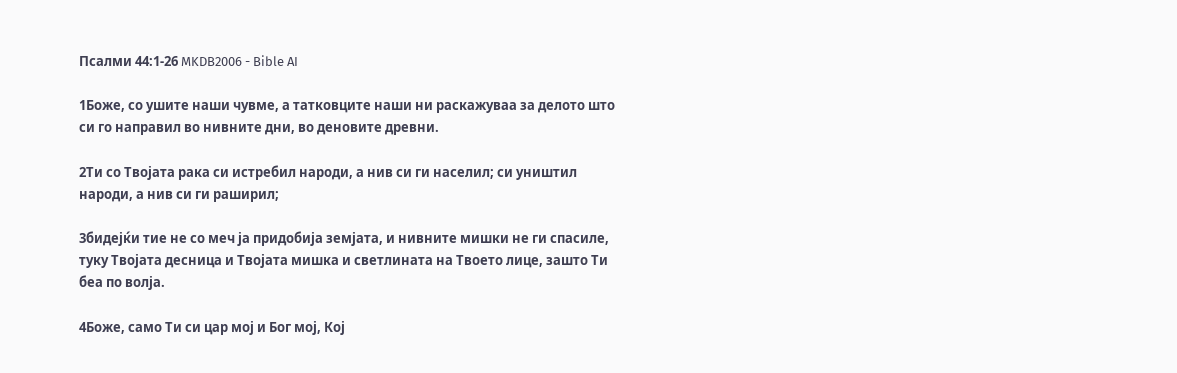Псалми 44:1-26 MKDB2006 - Bible AI

1Боже, со ушите наши чувме, а татковците наши ни раскажуваа за делото што си го направил во нивните дни, во деновите древни.

2Ти со Твојата рака си истребил народи, а нив си ги населил; си уништил народи, а нив си ги раширил;

3бидејќи тие не со меч ја придобија земјата, и нивните мишки не ги спасиле, туку Твојата десница и Твојата мишка и светлината на Твоето лице, зашто Ти беа по волја.

4Боже, само Ти си цар мој и Бог мој, Кој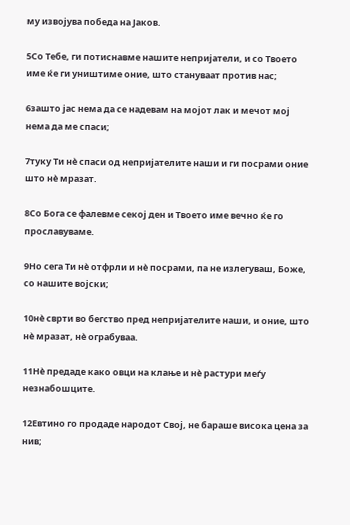му извојува победа на Јаков.

5Со Тебе, ги потиснавме нашите непријатели, и со Твоето име ќе ги уништиме оние, што стануваат против нас;

6зашто јас нема да се надевам на мојот лак и мечот мој нема да ме спаси;

7туку Ти нѐ спаси од непријателите наши и ги посрами оние што нѐ мразат.

8Со Бога се фалевме секој ден и Твоето име вечно ќе го прославуваме.

9Но сега Ти нѐ отфрли и нѐ посрами, па не излегуваш, Боже, со нашите војски;

10нѐ сврти во бегство пред непријателите наши, и оние, што нѐ мразат, нѐ ограбуваа.

11Нѐ предаде како овци на клање и нѐ растури меѓу незнабошците.

12Евтино го продаде народот Свој, не бараше висока цена за нив;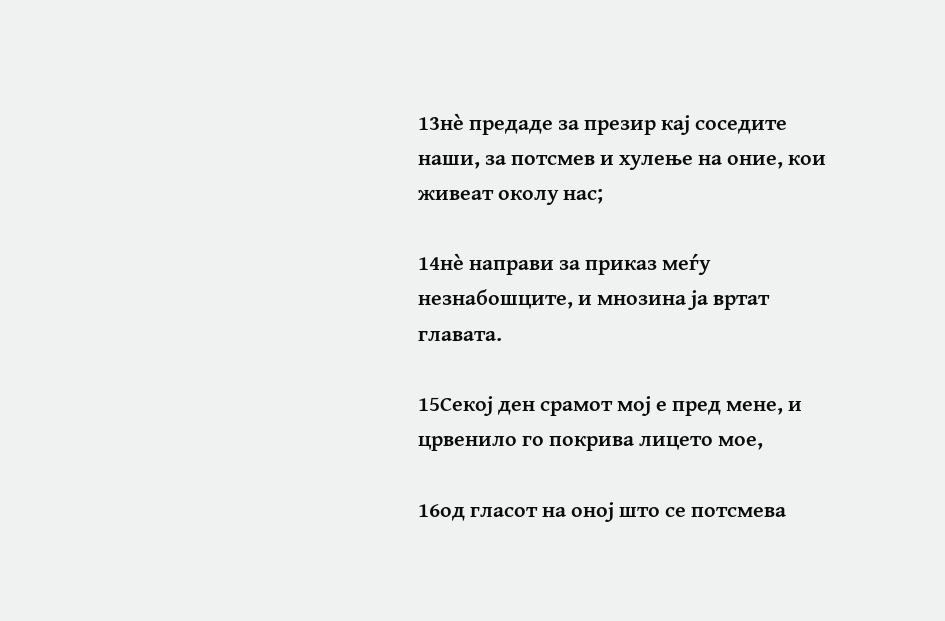13нѐ предаде за презир кај соседите наши, за потсмев и хулење на оние, кои живеат околу нас;

14нѐ направи за приказ меѓу незнабошците, и мнозина ја вртат главата.

15Секој ден срамот мој е пред мене, и црвенило го покрива лицето мое,

16од гласот на оној што се потсмева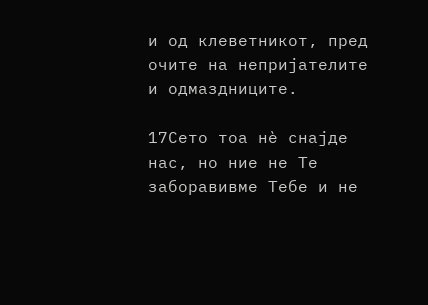и од клеветникот, пред очите на непријателите и одмаздниците.

17Сето тоа нѐ снајде нас, но ние не Те заборавивме Тебе и не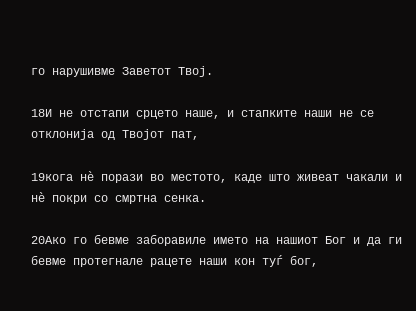го нарушивме Заветот Твој.

18И не отстапи срцето наше, и стапките наши не се отклонија од Твојот пат,

19кога нѐ порази во местото, каде што живеат чакали и нѐ покри со смртна сенка.

20Ако го бевме заборавиле името на нашиот Бог и да ги бевме протегнале рацете наши кон туѓ бог,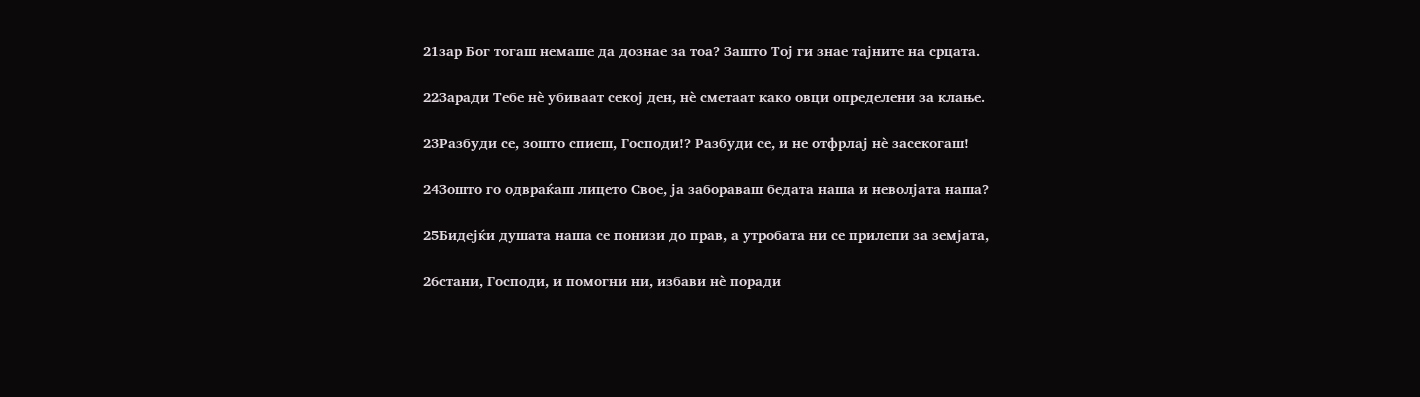21зар Бог тогаш немаше да дознае за тоа? Зашто Тој ги знае тајните на срцата.

22Заради Тебе нѐ убиваат секој ден, нѐ сметаат како овци определени за клање.

23Разбуди се, зошто спиеш, Господи!? Разбуди се, и не отфрлај нѐ засекогаш!

24Зошто го одвраќаш лицето Свое, ја забораваш бедата наша и неволјата наша?

25Бидејќи душата наша се понизи до прав, а утробата ни се прилепи за земјата,

26стани, Господи, и помогни ни, избави нѐ поради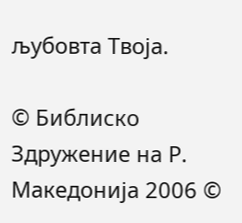љубовта Твоја.

© Библиско Здружение на Р. Македонија 2006 ©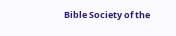Bible Society of the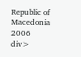Republic of Macedonia 2006
div>